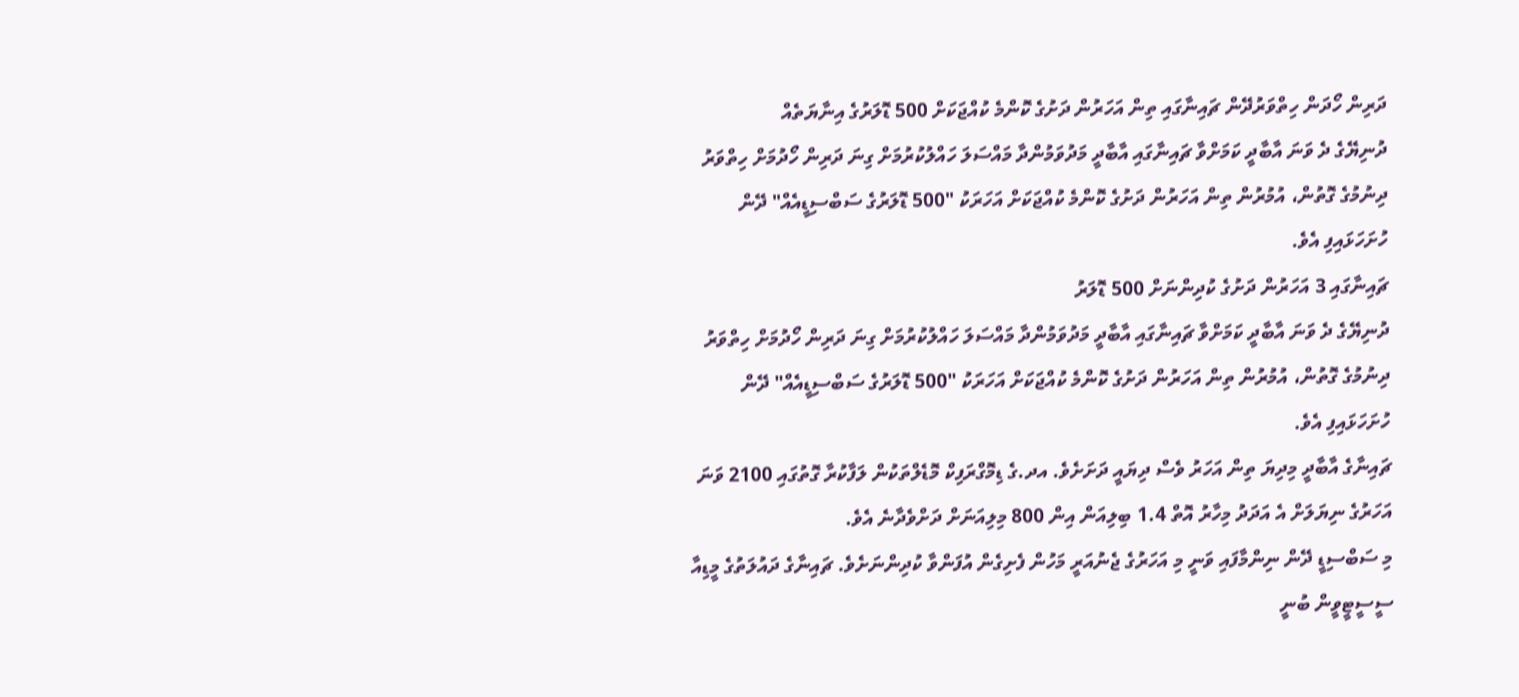ދަރިން ހޯދަން ހިތްވަރުދޭން ޗައިނާގައި ތިން އަހަރުން ދަށުގެ ކޮންމެ ކުއްޖަކަށް 500 ޑޮލަރުގެ އިނާޔަތެއް
ދުނިޔޭގެ ދެ ވަނަ އާބާދީ ކަމަށްވާ ޗައިނާގައި އާބާދީ މަދުވަމުންދާ މައްސަލަ ހައްލުކުރުމަށް ގިނަ ދަރިން ހޯދުމަށް ހިތްވަރު ދިނުމުގެ ގޮތުން، އުމުރުން ތިން އަހަރުން ދަށުގެ ކޮންމެ ކުއްޖަކަށް އަހަރަކު "500 ޑޮލަރުގެ ސަބްސިޑީއެއް" ދޭން ހުށަހަޅައިފި އެވެ.
ޗައިނާގައި 3 އަހަރުން ދަށުގެ ކުދިންނަށް 500 ޑޮލަރު
ދުނިޔޭގެ ދެ ވަނަ އާބާދީ ކަމަށްވާ ޗައިނާގައި އާބާދީ މަދުވަމުންދާ މައްސަލަ ހައްލުކުރުމަށް ގިނަ ދަރިން ހޯދުމަށް ހިތްވަރު ދިނުމުގެ ގޮތުން، އުމުރުން ތިން އަހަރުން ދަށުގެ ކޮންމެ ކުއްޖަކަށް އަހަރަކު "500 ޑޮލަރުގެ ސަބްސިޑީއެއް" ދޭން ހުށަހަޅައިފި އެވެ.
ޗައިނާގެ އާބާދީ މިދިޔަ ތިން އަހަރު ވެސް ދިޔައީ ދަށަށެވެ. އދ.ގެ ޑިމޮގްރަފިކް މޮޑެލްތަކުން ލަފާކުރާ ގޮތުގައި 2100 ވަނަ އަހަރުގެ ނިޔަލަށް އެ އަދަދު މިހާރު އޮތް 1.4 ބިލިއަން އިން 800 މިލިއަނަށް ދަށްވެދާނެ އެވެ.
މި ސަބްސިޑީ ދޭން ނިންމާފައި ވަނީ މި އަހަރުގެ ޖެނުއަރީ މަހުން ފެށިގެން އުފަންވާ ކުދިންނަށެވެ. ޗައިނާގެ ދައުލަތުގެ މީޑިއާ ސީސީޓީވީން ބުނީ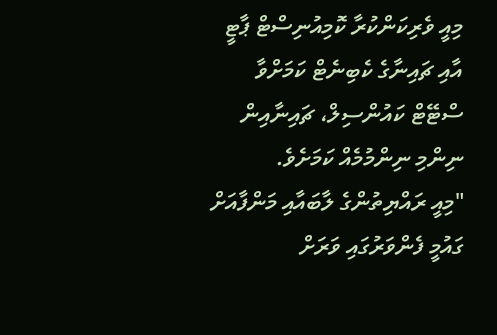މިއީ ވެރިކަންކުރާ ކޮމިއުނިސްޓް ޕާޓީ އާއި ޗައިނާގެ ކެބިނެޓް ކަމަށްވާ ސްޓޭޓް ކައުންސިލް، ޗައިނާއިން ނިންމި ނިންމުމެއް ކަމަށެވެ.
"މިއީ ރައްޔިތުންގެ ލާބައާއި މަންފާއަށް ގައުމީ ފެންވަރުގައި ވަރަށް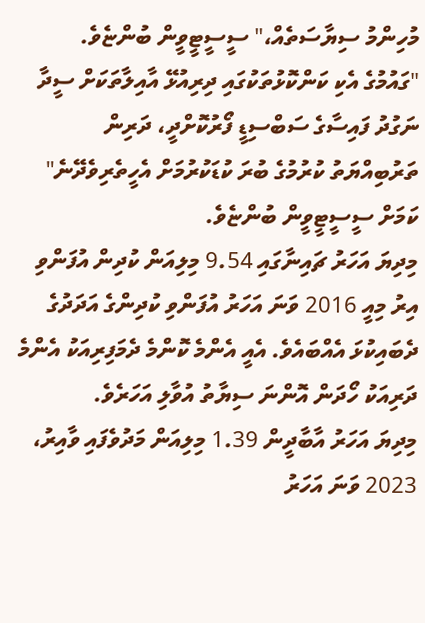މުހިންމު ސިޔާސަތެއް،" ސީސީޓީވީން ބުންޏެވެ.
"ގައުމުގެ އެކި ކަންކޮޅުތަކުގައި ދިރިއުޅޭ އާއިލާތަކަށް ސީދާ ނަގުދު ފައިސާގެ ސަބްސިޑީ ފޯރުކޮށްދީ، ދަރިން ތަރުބިއްޔަތު ކުރުމުގެ ބުރަ ކުޑަކުރުމަށް އެހީތެރިވެދޭނެ" ކަމަށް ސީސީޓީވީން ބުންޏެވެ.
މިދިޔަ އަހަރު ޗައިނާގައި 9.54 މިލިއަން ކުދިން އުފަންވި އިރު މިއީ 2016 ވަނަ އަހަރު އުފަންވި ކުދިންގެ އަދަދުގެ ދެބައިކުޅަ އެއްބައެވެ. އެއީ އެންމެ ކޮންމެ ދެމަފިރިއަކު އެންމެ ދަރިއަކު ހޯދަން އޮންނަ ސިޔާތު އުވާލި އަހަރެވެ.
މިދިޔަ އަހަރު އާބާދީން 1.39 މިލިއަން މަދުވެފައި ވާއިރު، 2023 ވަނަ އަހަރު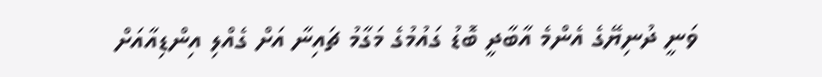ވަނީ ދުނިޔޭގެ އެންމެ އާބާދީ ބޮޑު ގައުމުގެ މަގާމު ޗައިނާ އަށް ގެއްލި އިންޑިއާއަށް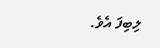ލިބިފަ އެވެ.